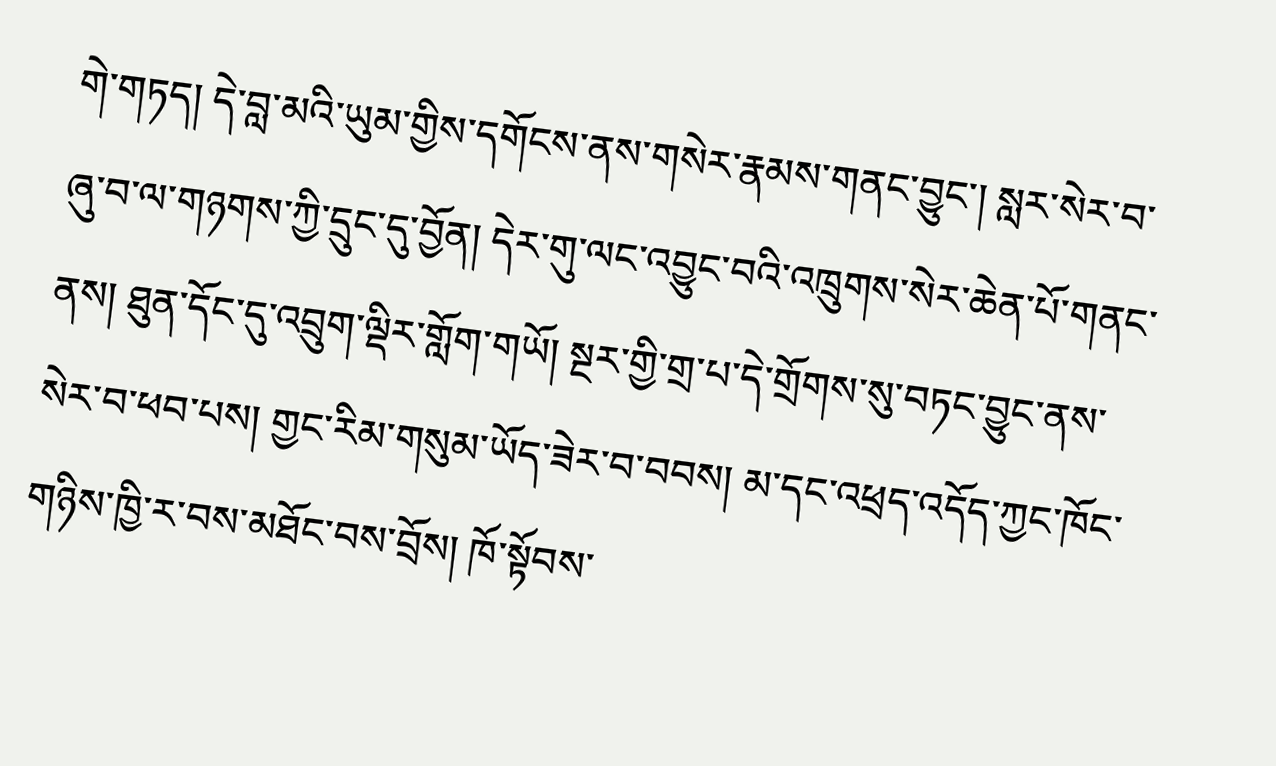གེ་གཏད། དེ་བླ་མའི་ཡུམ་གྱིས་དགོངས་ནས་གསེར་རྣམས་གནང་བྱུང་། སླར་སེར་བ་ཞུ་བ་ལ་གཉགས་ཀྱི་དྲུང་དུ་བྱོན། དེར་གུ་ལང་འབྱུང་བའི་འཁྲུགས་སེར་ཆེན་པོ་གནང་ནས། ཐུན་དོང་དུ་འབྲུག་ལྡིར་གློག་གཡོ། སྔར་གྱི་གྲ་པ་དེ་གྲོགས་སུ་བཏང་བྱུང་ནས་སེར་བ་ཕབ་པས། གྱང་རིམ་གསུམ་ཡོད་ཟེར་བ་བབས། མ་དང་འཕྲད་འདོད་ཀྱང་ཁོང་གཉིས་ཁྱི་ར་བས་མཐོང་བས་བྲོས། ཁོ་སྟོབས་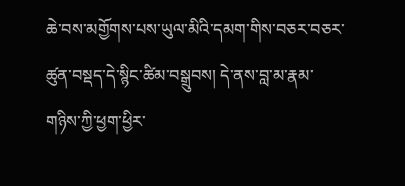ཆེ་བས་མགྱོགས་པས་ཡུལ་མིའི་དམག་གིས་བཅར་བཅར་ཚུན་བསྡད་དེ་སྙིང་ཚིམ་བསྒྲུབས། དེ་ནས་བླ་མ་རྣམ་གཉིས་ཀྱི་ཕྱག་ཕྱིར་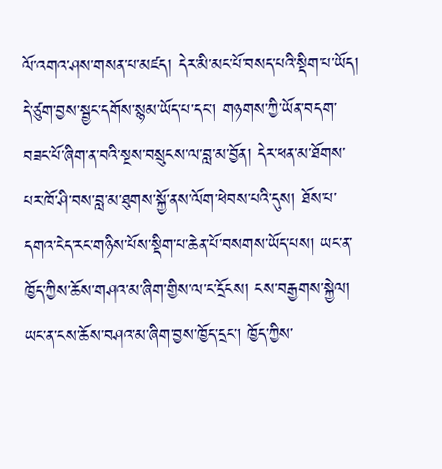ལོ་འགའ་ཤས་གསན་པ་མཛད། དེར་མི་མང་པོ་བསད་པའི་སྡིག་པ་ཡོད། དེ་ཙུག་བྱས་སྦྱང་དགོས་སྙམ་ཡོད་པ་དང་། གཉགས་ཀྱི་ཡོན་བདག་བཟང་པོ་ཞིག་ན་བའི་སྔས་བསྲུངས་ལ་བླ་མ་བྱོན། དེར་ཕན་མ་ཐོགས་པར་ཁོ་ཤི་བས་བླ་མ་ཐུགས་སྐྱོ་ནས་ལོག་ཕེབས་པའི་དུས། ཐོས་པ་དགའ་ངེད་རང་གཉིས་པོས་སྡིག་པ་ཆེན་པོ་བསགས་ཡོད་པས། ཡང་ན་ཁྱོད་ཀྱིས་ཆོས་གཤའ་མ་ཞིག་གྱིས་ལ་ང་དྲོངས། ངས་བརྒྱགས་སྐྱེལ། ཡང་ན་ངས་ཆོས་བཤའ་མ་ཞིག་བྱས་ཁྱོད་དྲང་། ཁྱོད་ཀྱིས་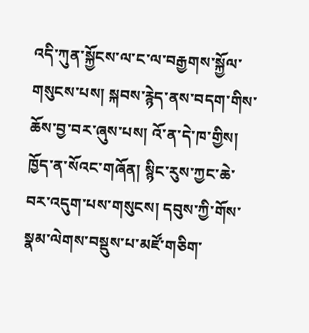འདི་ཀུན་སྐྱོངས་ལ་ང་ལ་བརྒྱགས་སྐྱོལ་གསུངས་པས། སྐབས་རྙེད་ནས་བདག་གིས་ཆོས་བྱ་བར་ཞུས་པས། འོ་ན་དེ་ཁ་གྱིས། ཁྱོད་ན་སོའང་གཞོན། སྙིང་རུས་ཀྱང་ཆེ་བར་འདུག་པས་གསུངས། དབུས་ཀྱི་གོས་སྣམ་ལེགས་བསྡུས་པ་མཛོ་གཅིག་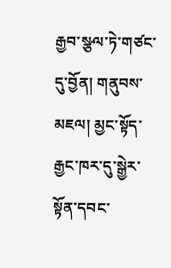རྒྱབ་སྩལ་ཏེ་གཙང་དུ་བྱོན། གནུབས་མཇལ། མྱང་སྟོད་རྒྱང་ཁར་དུ་སྒྱེར་སྟོན་དབང་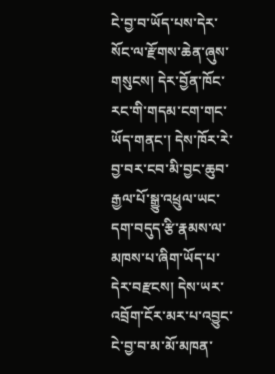ངེ་བྱ་བ་ཡོད་པས་དེར་སོང་ལ་རྫོགས་ཆེན་ཞུས་གསུངས། དེར་བྱོན་ཁོང་རང་གི་གདམ་ངག་གང་ཡོད་གནང་། དེས་ཁོར་རེ་བྱ་བར་ངབ་མི་བྱང་ཆུབ་རྒྱལ་པོ་སྒྱུ་འཕྲུལ་ཡང་དག་བདུད་རྩི་རྣམས་ལ་མཁས་པ་ཞིག་ཡོད་པ་དེར་བརྫངས། དེས་ཡར་འབྲོག་ངོར་མར་པ་འབྱུང་ངེ་བྱ་བ་མ་མོ་མཁན་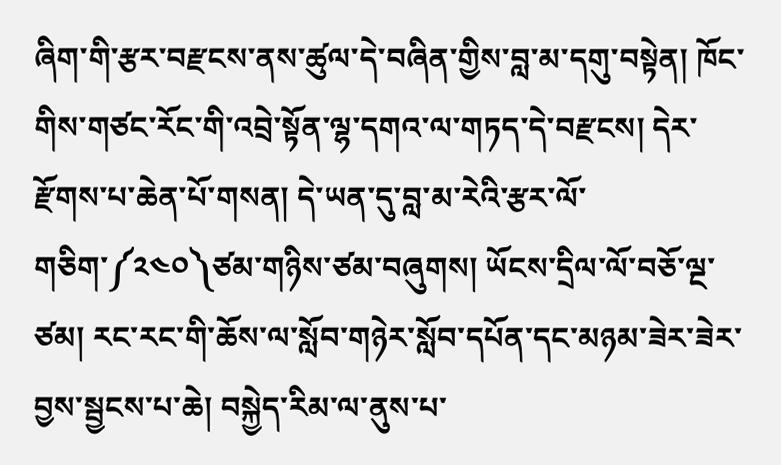ཞིག་གི་རྩར་བརྫངས་ནས་ཚུལ་དེ་བཞིན་གྱིས་བླ་མ་དགུ་བསྟེན། ཁོང་གིས་གཙང་རོང་གི་འབྲེ་སྟོན་ལྷ་དགའ་ལ་གཏད་དེ་བརྫངས། དེར་རྫོགས་པ་ཆེན་པོ་གསན། དེ་ཡན་དུ་བླ་མ་རེའི་རྩར་ལོ་གཅིག་༼༢༤༠༽ཙམ་གཉིས་ཙམ་བཞུགས། ཡོངས་དྲིལ་ལོ་བཅོ་ལྔ་ཙམ། རང་རང་གི་ཆོས་ལ་སློབ་གཉེར་སློབ་དཔོན་དང་མཉམ་ཟེར་ཟེར་བྱས་སྦྱངས་པ་ཆེ། བསྐྱེད་རིམ་ལ་ནུས་པ་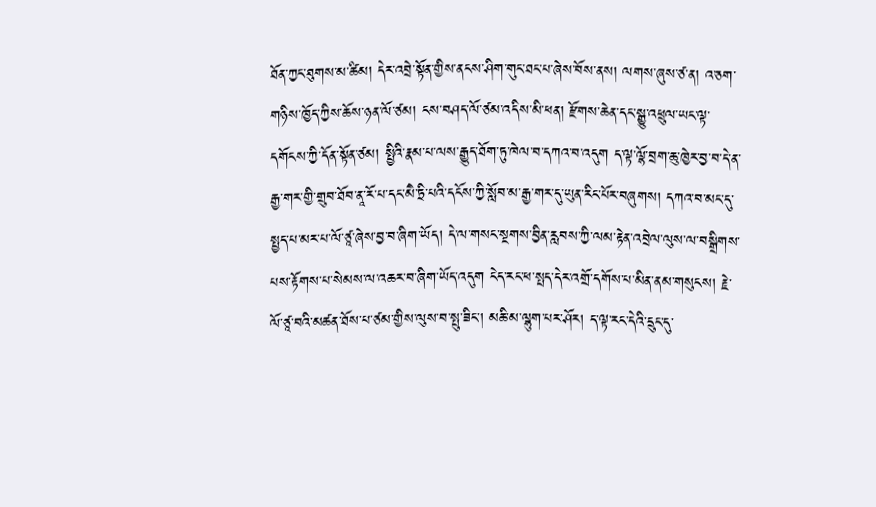ཐོན་ཀྱང་ཐུགས་མ་ཚིམ། དེར་འབྲེ་སྟོན་གྱིས་ནངས་ཤིག་གུང་ཐང་པ་ཞེས་བོས་ནས། ལགས་ཞུས་ཙ་ན། འ་ཅག་གཉིས་ཁྱོད་ཀྱིས་ཆོས་ཉན་ལོ་ཙམ། ངས་བཤད་ལོ་ཙམ་འདིས་མི་ཕན། རྫོགས་ཆེན་དང་སྒྱུ་འཕྲུལ་ཡང་ལྟ་དགོངས་ཀྱི་དོན་སྟོན་ཙམ། སྤྱིའི་རྣམ་པ་ལས་རྒྱུད་ཐོག་ཏུ་ཁེལ་བ་དཀའ་བ་འདུག ད་ལྟ་ལྷོ་བྲག་ཆུ་ཁྱེར་བྱ་བ་དེ་ན་རྒྱ་གར་གྱི་གྲུབ་ཐོབ་ནཱ་རོ་པ་དང་མཻ་ཏྲི་པའི་དངོས་ཀྱི་སློབ་མ་རྒྱ་གར་དུ་ཡུན་རིང་པོར་བཞུགས། དཀའ་བ་མང་དུ་སྤྱད་པ་མར་པ་ལོ་ཙཱ་ཞེས་བྱ་བ་ཞིག་ཡོད། དེ་ལ་གསང་སྔགས་བྱིན་རླབས་ཀྱི་ལམ་རྟེན་འབྲེལ་ལུས་ལ་བསྒྲིགས་པས་རྟོགས་པ་སེམས་ལ་འཆར་བ་ཞིག་ཡོད་འདུག ངེད་རང་ཕ་སྤད་དེར་འགྲོ་དགོས་པ་མིན་ནམ་གསུངས། རྗེ་ལོ་ཙཱ་བའི་མཚན་ཐོས་པ་ཙམ་གྱིས་ལུས་བ་སྤུ་ཟིང་། མཆི་མ་ལྷུག་པར་ཤོར། ད་ལྟ་རང་དེའི་དྲུང་དུ་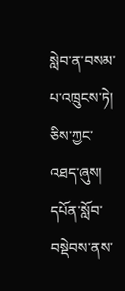སླེབ་ན་བསམ་པ་འཁྲུངས་ཏེ། ཅིས་ཀྱང་འཐད་ཞུས། དཔོན་སློབ་བསྡེབས་ནས་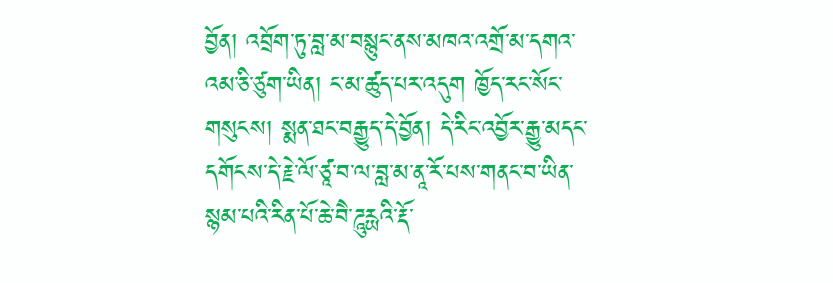བྱོན། འབྲོག་ཏུ་བླ་མ་བསྙུང་ནས་མཁའ་འགྲོ་མ་དགའ་འམ་ཅི་ཙུག་ཡིན། ང་མ་ཚུད་པར་འདུག ཁྱོད་རང་སོང་གསུངས། སྨན་ཐང་བརྒྱུད་དེ་བྱོན། དེ་རིང་འབྱོར་རྒྱུ་མདང་དགོངས་དེ་རྗེ་ལོ་ཙཱ་བ་ལ་བླ་མ་ནཱ་རོ་པས་གནང་བ་ཡིན་སྙམ་པའི་རིན་པོ་ཆེ་བཻ་ཌཱུརྻའི་རྡོ་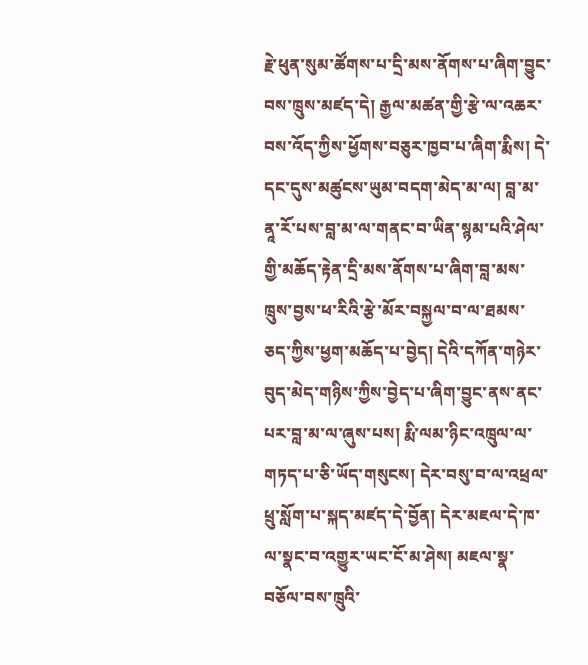རྗེ་ཕུན་སུམ་ཚོགས་པ་དྲི་མས་ནོགས་པ་ཞིག་བྱུང་བས་ཁྲུས་མཛད་དེ། རྒྱལ་མཚན་གྱི་རྩེ་ལ་འཆར་བས་འོད་ཀྱིས་ཕྱོགས་བཅུར་ཁྱབ་པ་ཞིག་རྨིས། དེ་དང་དུས་མཚུངས་ཡུམ་བདག་མེད་མ་ལ། བླ་མ་ནཱ་རོ་པས་བླ་མ་ལ་གནང་བ་ཡིན་སྙམ་པའི་ཤེལ་གྱི་མཆོད་རྟེན་དྲི་མས་ནོགས་པ་ཞིག་བླ་མས་ཁྲུས་བྱས་ཕ་རིའི་རྩེ་མོར་བསྐྱལ་བ་ལ་ཐམས་ཅད་ཀྱིས་ཕྱག་མཆོད་པ་བྱེད། དེའི་དཀོན་གཉེར་བུད་མེད་གཉིས་ཀྱིས་བྱེད་པ་ཞིག་བྱུང་ནས་ནང་པར་བླ་མ་ལ་ཞུས་པས། རྨི་ལམ་ཉིང་འཁྲུལ་ལ་གཏད་པ་ཅི་ཡོད་གསུངས། དེར་བསུ་བ་ལ་འཕྲལ་ཕྲུ་སློག་པ་སྐད་མཛད་དེ་བྱོན། དེར་མཇལ་དེ་ཁ་ལ་སྣང་བ་འགྱུར་ཡང་ངོ་མ་ཤེས། མཇལ་སྣ་བཅོལ་བས་ཁྲུའི་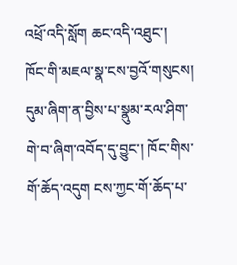འཕྲོ་འདི་སློག ཆང་འདི་འཐུང་། ཁོང་གི་མཇལ་སྣ་ངས་བྱའོ་གསུངས། དུམ་ཞིག་ན་བྱིས་པ་སྣུམ་རལ་ཤིག་གེ་བ་ཞིག་འབོད་དུ་བྱུང་། ཁོང་གིས་གོ་ཆོད་འདུག ངས་ཀྱང་གོ་ཆོད་པ་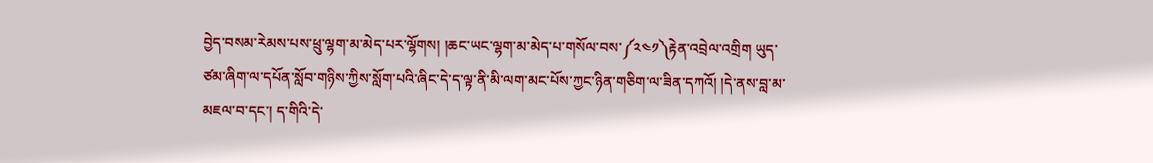བྱེད་བསམ་རེམས་པས་ཕྲུ་ལྷག་མ་མེད་པར་ལྷོགས། །ཆང་ཡང་ལྷག་མ་མེད་པ་གསོལ་བས་༼༢༤༡༽རྟེན་འབྲེལ་འགྲིག ཡུད་ཙམ་ཞིག་ལ་དཔོན་སློབ་གཉིས་ཀྱིས་སློག་པའི་ཞིང་དེ་ད་ལྟ་ནི་མི་ལག་མང་པོས་ཀྱང་ཉིན་གཅིག་ལ་ཟིན་དཀའོ། །དེ་ནས་བླ་མ་མཇལ་བ་དང་། ད་གིའི་དེ་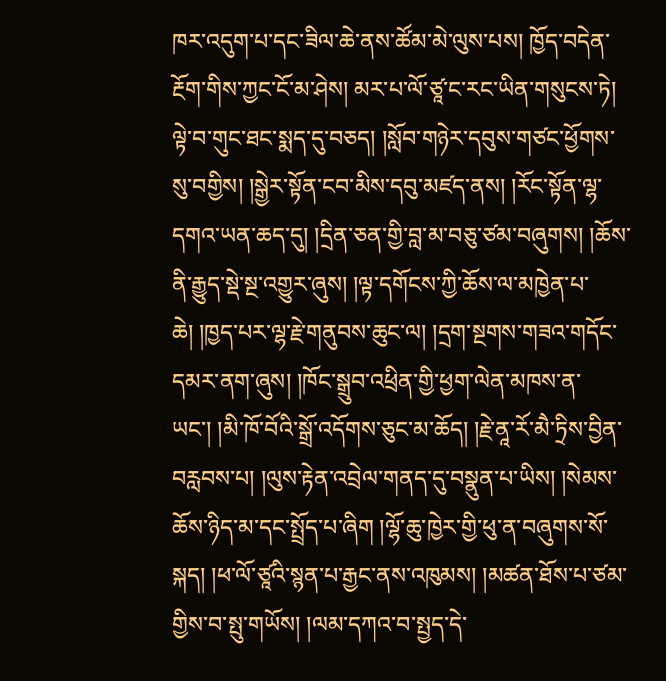ཁར་འདུག་པ་དང་ཟིལ་ཆེ་ནས་ཚོམ་མེ་ལུས་པས། ཁྱོད་བདེན་རྔོག་གིས་ཀྱང་ངོ་མ་ཤེས། མར་པ་ལོ་ཙཱ་ང་རང་ཡིན་གསུངས་ཏེ། ལྟེ་བ་གུང་ཐང་སྨད་དུ་བཅད། །སློབ་གཉེར་དབུས་གཙང་ཕྱོགས་སུ་བགྱིས། །སྒྱེར་སྟོན་ངབ་མིས་དབུ་མཛད་ནས། །རོང་སྟོན་ལྷ་དགའ་ཡན་ཆད་དུ། །དྲིན་ཅན་གྱི་བླ་མ་བཅུ་ཙམ་བཞུགས། །ཆོས་ནི་རྒྱུད་སྡེ་སྔ་འགྱུར་ཞུས། །ལྟ་དགོངས་ཀྱི་ཆོས་ལ་མཁྱེན་པ་ཆེ། །ཁྱད་པར་ལྷ་རྗེ་གནུབས་ཆུང་ལ། །དྲག་སྔགས་གཟའ་གདོང་དམར་ནག་ཞུས། །ཁོང་སྒྲུབ་འཕྲིན་གྱི་ཕྱག་ལེན་མཁས་ན་ཡང་། །མི་ཁོ་བོའི་སྒྲོ་འདོགས་ཅུང་མ་ཆོད། །རྗེ་ནཱ་རོ་མཻ་ཏྲིས་བྱིན་བརླབས་པ། །ལུས་རྟེན་འབྲེལ་གནད་དུ་བསྣུན་པ་ཡིས། །སེམས་ཆོས་ཉིད་མ་དང་སྤྲོད་པ་ཞིག །ལྷོ་ཆུ་ཁྱེར་གྱི་ཕུ་ན་བཞུགས་སོ་སྐད། །ཕ་ལོ་ཙཱའི་སྙན་པ་རྒྱང་ནས་འཁུམས། །མཚན་ཐོས་པ་ཙམ་གྱིས་བ་སྤུ་གཡོས། །ལམ་དཀའ་བ་སྤྱད་དེ་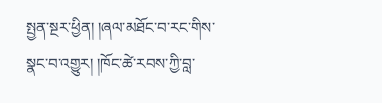སྤྱན་སྔར་ཕྱིན། །ཞལ་མཐོང་བ་རང་གིས་སྣང་བ་འགྱུར། །ཁོང་ཚེ་རབས་ཀྱི་བླ་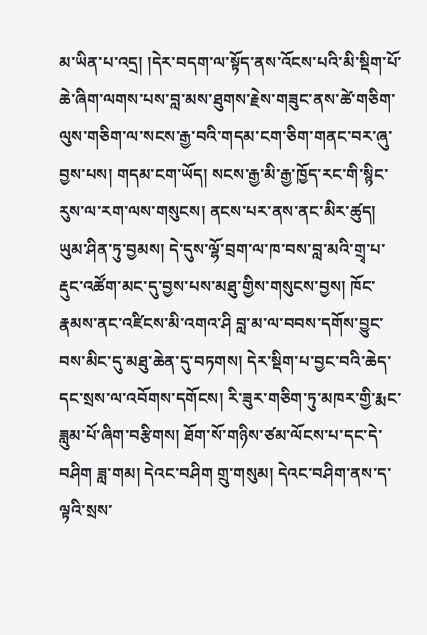མ་ཡིན་པ་འདྲ། །དེར་བདག་ལ་སྟོད་ནས་འོངས་པའི་མི་སྡིག་པོ་ཆེ་ཞིག་ལགས་པས་བླ་མས་ཐུགས་རྗེས་གཟུང་ནས་ཚེ་གཅིག་ལུས་གཅིག་ལ་སངས་རྒྱ་བའི་གདམ་ངག་ཅིག་གནང་བར་ཞུ་བྱས་པས། གདམ་ངག་ཡོད། སངས་རྒྱ་མི་རྒྱ་ཁྱོད་རང་གི་སྙིང་རུས་ལ་རག་ལས་གསུངས། ནངས་པར་ནས་ནང་མིར་ཚུད། ཡུམ་ཤིན་ཏུ་བྱམས། དེ་དུས་ལྷོ་བྲག་ལ་ཁ་བས་བླ་མའི་གྲྭ་པ་རྡུང་འཚོག་མང་དུ་བྱས་པས་མཐུ་གྱིས་གསུངས་བྱས། ཁོང་རྣམས་ནང་འཛིངས་མི་འགའ་ཤི བླ་མ་ལ་བབས་དགོས་བྱུང་བས་མིང་དུ་མཐུ་ཆེན་དུ་བཏགས། དེར་སྡིག་པ་བྱང་བའི་ཆེད་དང་སྲས་ལ་འབོགས་དགོངས། རི་ཟུར་གཅིག་ཏུ་མཁར་གྱི་རྨང་ཟླུམ་པོ་ཞིག་བརྩིགས། ཐོག་སོ་གཉིས་ཙམ་ལོངས་པ་དང་དེ་བཤིག ཟླ་གམ། དེའང་བཤིག གྲུ་གསུམ། དེའང་བཤིག་ནས་ད་ལྟའི་སྲས་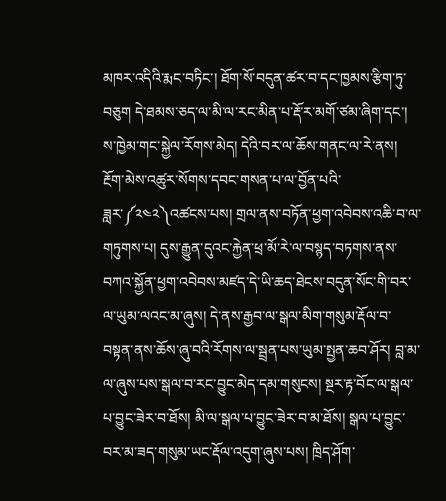མཁར་འདིའི་རྨང་བཏིང་། ཐོག་སོ་བདུན་ཚར་བ་དང་ཁྱམས་རྩིག་ཏུ་བཅུག དེ་ཐམས་ཅད་ལ་མི་ལ་རང་མིན་པ་རྡོ་ར་མགོ་ཙམ་ཞིག་དང་། ས་ཁྱེམ་གང་སྐྱེལ་རོགས་མེད། དེའི་བར་ལ་ཆོས་གནང་ལ་རེ་ནས། རྔོག་མེས་འཚུར་སོགས་དབང་གསན་པ་ལ་བྱོན་པའི་ཟླར་༼༢༤༢༽འཚངས་པས། གྲལ་ནས་བཏོན་ཕྱག་འབེབས་འཆི་བ་ལ་གཏུགས་པ། དུས་རྒྱུན་དུའང་རྐྱེན་ཕྲ་མོ་རེ་ལ་བསྙད་བཏགས་ནས་བཀའ་སྐྱོན་ཕྱག་འབེབས་མཛད་དེ་ཡི་ཆད་ཐེངས་བདུན་སོང་གི་བར་ལ་ཡུམ་ལའང་མ་ཞུས། དེ་ནས་རྒྱབ་ལ་སྒལ་མིག་གསུམ་རྡོལ་བ་བསྟན་ནས་ཆོས་ཞུ་བའི་རོགས་ལ་སྦྲན་པས་ཡུམ་སྤྱན་ཆབ་ཤོར། བླ་མ་ལ་ཞུས་པས་སྒལ་བ་རང་བྱུང་མེད་དམ་གསུངས། སྔར་རྟ་བོང་ལ་སྒལ་པ་བྱུང་ཟེར་བ་ཐོས། མི་ལ་སྒལ་པ་བྱུང་ཟེར་བ་མ་ཐོས། སྒལ་པ་བྱུང་བར་མ་ཟད་གསུམ་ཡང་རྡོལ་འདུག་ཞུས་པས། ཁྲིད་ཤོག་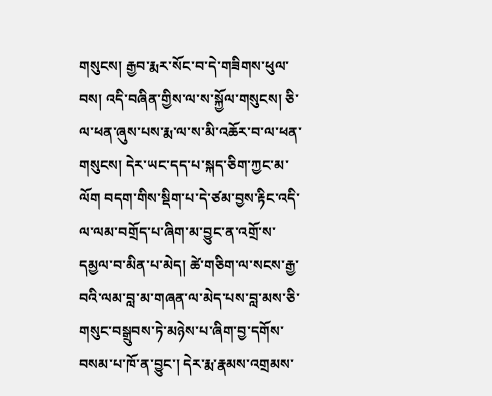གསུངས། རྒྱབ་རྨར་སོང་བ་དེ་གཟིགས་ཕུལ་བས། འདི་བཞིན་གྱིས་ལ་ས་སྐྱོལ་གསུངས། ཅི་ལ་ཕན་ཞུས་པས་རྨ་ལ་ས་མི་འཆོར་བ་ལ་ཕན་གསུངས། དེར་ཡང་དད་པ་སྐད་ཅིག་ཀྱང་མ་ལོག བདག་གིས་སྡིག་པ་དེ་ཙམ་བྱས་རྟིང་འདི་ལ་ལམ་བགྲོད་པ་ཞིག་མ་བྱུང་ན་འགྲོ་ས་དམྱལ་བ་མིན་པ་མེད། ཚེ་གཅིག་ལ་སངས་རྒྱ་བའི་ལམ་བླ་མ་གཞན་ལ་མེད་པས་བླ་མས་ཅི་གསུང་བསྒྲུབས་ཏེ་མཉེས་པ་ཞིག་བྱ་དགོས་བསམ་པ་ཁོ་ན་བྱུང་། དེར་རྨ་རྣམས་འགྲམས་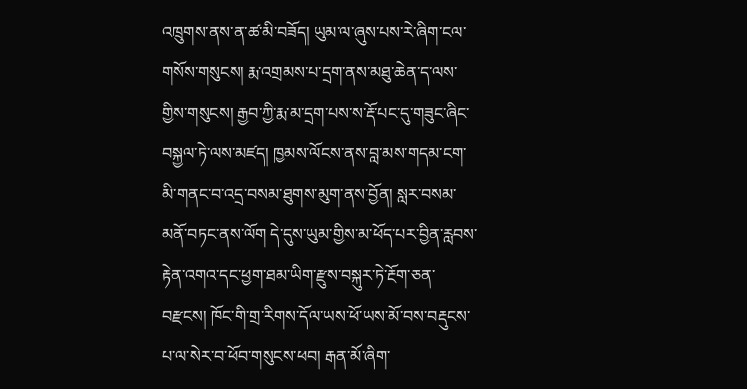འཁྲུགས་ནས་ན་ཚ་མི་བཟོད། ཡུམ་ལ་ཞུས་པས་རེ་ཞིག་ངལ་གསོས་གསུངས། རྨ་འགྲམས་པ་དྲག་ནས་མཐུ་ཆེན་ད་ལས་གྱིས་གསུངས། རྒྱབ་ཀྱི་རྨ་མ་དྲག་པས་ས་རྡོ་པང་དུ་གཟུང་ཞིང་བསྐྱལ་ཏེ་ལས་མཛད། ཁྱམས་ལོངས་ནས་བླ་མས་གདམ་ངག་མི་གནང་བ་འདྲ་བསམ་ཐུགས་མུག་ནས་བྱོན། སླར་བསམ་མནོ་བཏང་ནས་ལོག དེ་དུས་ཡུམ་གྱིས་མ་ཕོད་པར་བྱིན་རླབས་རྟེན་འགའ་དང་ཕྱག་ཐམ་ཡིག་རྫུས་བསྐུར་ཏེ་རྔོག་ཅན་བརྫངས། ཁོང་གི་གྲ་རིགས་དོལ་ཡས་ཕོ་ཡས་མོ་བས་བརྡུངས་པ་ལ་སེར་བ་ཕོབ་གསུངས་ཕབ། རྒན་མོ་ཞིག་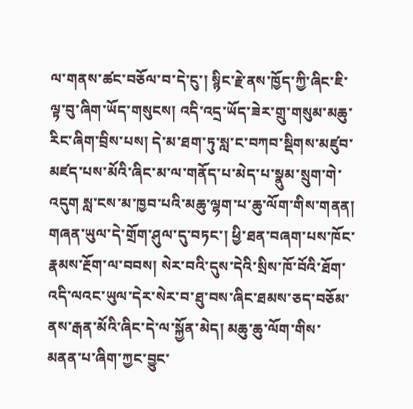ལ་གནས་ཚང་བཅོལ་བ་དེ་ངུ་། སྙིང་རྗེ་ནས་ཁྱོད་ཀྱི་ཞིང་ཇི་ལྟ་བུ་ཞིག་ཡོད་གསུངས། འདི་འདྲ་ཡོད་ཟེར་གྲུ་གསུམ་མཆུ་རིང་ཞིག་བྲིས་པས། དེ་མ་ཐག་ཏུ་སླ་ང་བཀབ་སྡིགས་མཛུབ་མཛད་པས་མོའི་ཞིང་མ་ལ་གནོད་པ་མེད་པ་སྣུམ་སྲུག་གེ་འདུག སླ་ངས་མ་ཁྱབ་པའི་མཆུ་ལྷག་པ་ཆུ་ལོག་གིས་གནན། གཞན་ཡུལ་དེ་གྲོག་ཤུལ་དུ་བཏང་། ཕྱི་ཐན་བཞག་པས་ཁོང་རྣམས་རྔོག་ལ་བབས། སེར་བའི་དུས་དེའི་སྲིས་ཁོ་བོའི་ཐོག་འདི་ལའང་ཡུལ་དེར་སེར་བ་ཐུ་བས་ཞིང་ཐམས་ཅད་བཅོམ་ནས་རྒན་མོའི་ཞིང་དེ་ལ་སྐྱོན་མེད། མཆུ་ཆུ་ལོག་གིས་མནན་པ་ཞིག་ཀྱང་བྱུང་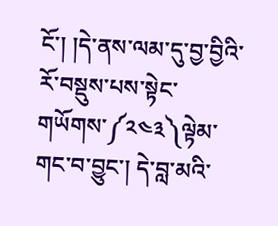ངོ་། །དེ་ནས་ལམ་དུ་བྱ་བྱིའི་རོ་བསྡུས་པས་སྟེང་གཡོགས་༼༢༤༣༽ལྟེམ་གང་བ་བྱུང་། དེ་བླ་མའི་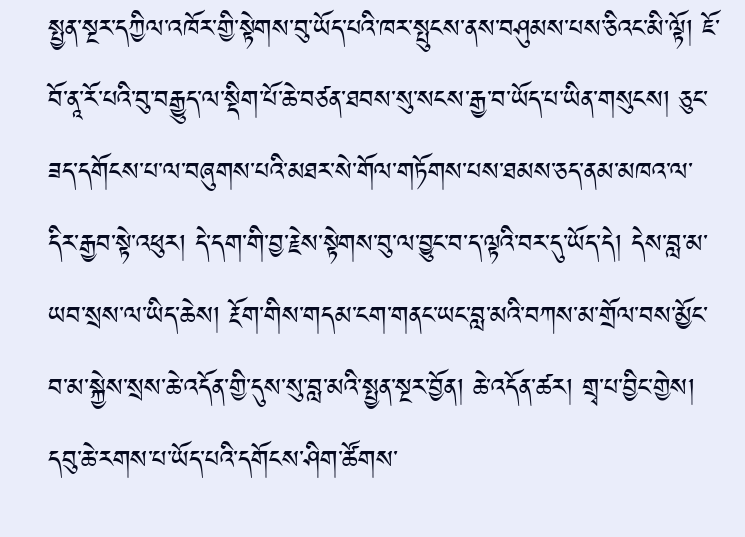སྤྱན་སྔར་དཀྱིལ་འཁོར་གྱི་སྟེགས་བུ་ཡོད་པའི་ཁར་སྤུངས་ནས་བཤུམས་པས་ཅིའང་མི་ལྟོ། ཇོ་བོ་ནཱ་རོ་པའི་བུ་བརྒྱུད་ལ་སྡིག་པོ་ཆེ་བཙན་ཐབས་སུ་སངས་རྒྱ་བ་ཡོད་པ་ཡིན་གསུངས། ཅུང་ཟད་དགོངས་པ་ལ་བཞུགས་པའི་མཐར་སེ་གོལ་གཏོགས་པས་ཐམས་ཅད་ནམ་མཁའ་ལ་དིར་རྒྱབ་སྟེ་འཕུར། དེ་དག་གི་བྱ་རྗེས་སྟེགས་བུ་ལ་བྱུང་བ་ད་ལྟའི་བར་དུ་ཡོད་དེ། དེས་བླ་མ་ཡབ་སྲས་ལ་ཡིད་ཆེས། རྔོག་གིས་གདམ་ངག་གནང་ཡང་བླ་མའི་བཀས་མ་གྲོལ་བས་མྱོང་བ་མ་སྐྱེས་སྲས་ཆེ་འདོན་གྱི་དུས་སུ་བླ་མའི་སྤྱན་སྔར་བྱོན། ཆེ་འདོན་ཚར། གྲྭ་པ་བྱིང་གྱེས། དབུ་ཆེ་རགས་པ་ཡོད་པའི་དགོངས་ཤིག་ཚོགས་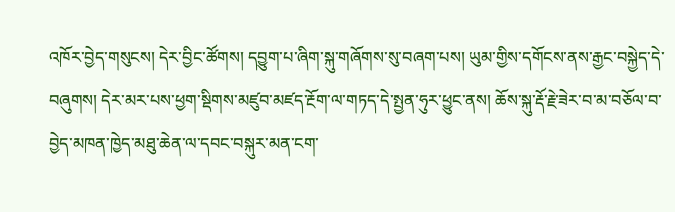འཁོར་བྱེད་གསུངས། དེར་བྱིང་ཚོགས། དབྱུག་པ་ཞིག་སྐུ་གཞོགས་སུ་བཞག་པས། ཡུམ་གྱིས་དགོངས་ནས་རྒྱང་བསྐྱེད་དེ་བཞུགས། དེར་མར་པས་ཕྱག་སྡིགས་མཛུབ་མཛད་རྔོག་ལ་གཏད་དེ་སྤྱན་ཧུར་ཕྱུང་ནས། ཆོས་སྐུ་རྡོ་རྗེ་ཟེར་བ་མ་བཅོལ་བ་བྱེད་མཁན་ཁྱེད་མཐུ་ཆེན་ལ་དབང་བསྐུར་མན་ངག་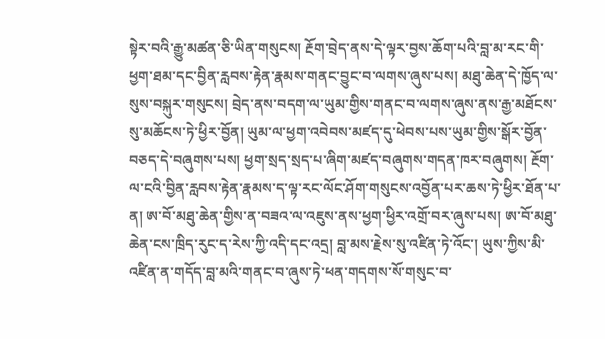སྟེར་བའི་རྒྱུ་མཚན་ཅི་ཡིན་གསུངས། རྔོག་བྲེད་ནས་དེ་ལྟར་བྱས་ཆོག་པའི་བླ་མ་རང་གི་ཕྱག་ཐམ་དང་བྱིན་རླབས་རྟེན་རྣམས་གནང་བྱུང་བ་ལགས་ཞུས་པས། མཐུ་ཆེན་དེ་ཁྱོད་ལ་སུས་བསྐུར་གསུངས། བྲེད་ནས་བདག་ལ་ཡུམ་གྱིས་གནང་བ་ལགས་ཞུས་ནས་རྒྱ་མཐོངས་སུ་མཆོངས་ཏེ་ཕྱིར་བྱོན། ཡུམ་ལ་ཕྱག་འབེབས་མཛད་དུ་ཕེབས་པས་ཡུམ་གྱིས་སྒོར་བྱོན་བཅད་དེ་བཞུགས་པས། ཕྱག་སྲད་སྲད་པ་ཞིག་མཛད་བཞུགས་གདན་ཁར་བཞུགས། རྔོག་ལ་ངའི་བྱིན་རླབས་རྟེན་རྣམས་ད་ལྟ་རང་ལོང་ཤོག་གསུངས་འབྱོན་པར་ཆས་ཏེ་ཕྱིར་ཐོན་པ་ན། ཨ་བོ་མཐུ་ཆེན་གྱིས་ན་བཟའ་ལ་འཇུས་ནས་ཕྱག་ཕྱིར་འགྲོ་བར་ཞུས་པས། ཨ་བོ་མཐུ་ཆེན་ངས་ཁྲིད་རུང་ད་རེས་ཀྱི་འདི་དང་འདྲ། བླ་མས་རྗེས་སུ་འཛིན་ཏེ་འོང་། ཡུས་ཀྱིས་མི་འཛིན་ན་གདོད་བླ་མའི་གནང་བ་ཞུས་ཏེ་ཕན་གདགས་སོ་གསུང་བ་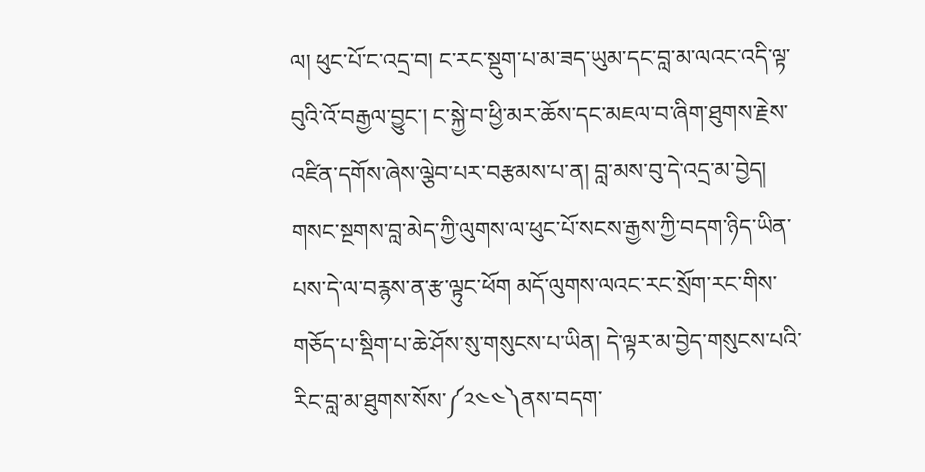ལ། ཕུང་པོ་ང་འདྲ་བ། ང་རང་སྡུག་པ་མ་ཟད་ཡུམ་དང་བླ་མ་ལའང་འདི་ལྟ་བུའི་འོ་བརྒྱལ་བྱུང་། ང་སྐྱེ་བ་ཕྱི་མར་ཆོས་དང་མཇལ་བ་ཞིག་ཐུགས་རྗེས་འཛིན་དགོས་ཞེས་ལྕེབ་པར་བརྩམས་པ་ན། བླ་མས་བུ་དེ་འདྲ་མ་བྱེད། གསང་སྔགས་བླ་མེད་ཀྱི་ལུགས་ལ་ཕུང་པོ་སངས་རྒྱས་ཀྱི་བདག་ཉིད་ཡིན་པས་དེ་ལ་བརྙས་ན་རྩ་ལྟུང་ཕོག མདོ་ལུགས་ལའང་རང་སྲོག་རང་གིས་གཅོད་པ་སྡིག་པ་ཆེ་ཤོས་སུ་གསུངས་པ་ཡིན། དེ་ལྟར་མ་བྱེད་གསུངས་པའི་རིང་བླ་མ་ཐུགས་སོས་༼༢༤༤༽ནས་བདག་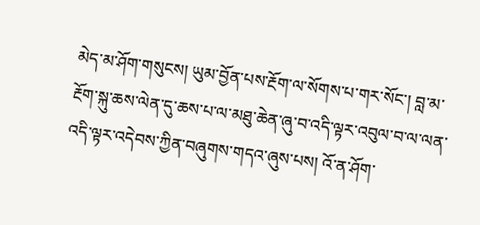མེད་མ་ཤོག་གསུངས། ཡུམ་བྱོན་པས་རྔོག་ལ་སོགས་པ་གར་སོང་། བླ་མ་རྔོག་སྐུ་ཆས་ལེན་དུ་ཆས་པ་ལ་མཐུ་ཆེན་ཞུ་བ་འདི་ལྟར་འབུལ་བ་ལ་ལན་འདི་ལྟར་འདེབས་ཀྱིན་བཞུགས་གདའ་ཞུས་པས། འོ་ན་ཤོག་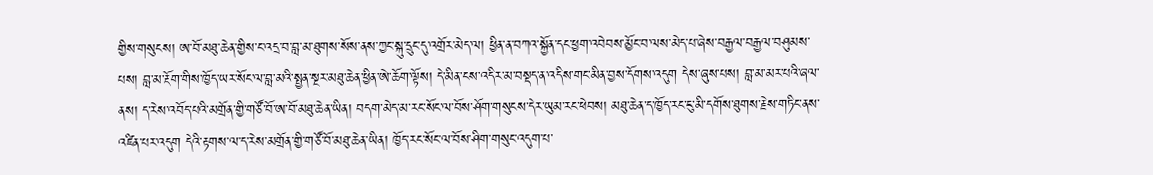གྱིས་གསུངས། ཨ་བོ་མཐུ་ཆེན་གྱིས་ང་འདྲ་བ་བླ་མ་ཐུགས་སོས་ནས་ཀྱང་སྐུ་དྲུང་དུ་འགྲོར་མེད་ལ། ཕྱིན་ན་བཀའ་སྐྱོན་དང་ཕྱག་འབེབས་མྱོང་བ་ལས་མེད་པ་ཞེས་བརྒྱལ་བརྒྱལ་བཤུམས་པས། བླ་མ་རྔོག་གིས་ཁྱོད་ཡར་སོང་ལ་བླ་མའི་སྤྱན་སྔར་མཐུ་ཆེན་ཕྱིན་ཨེ་ཆོག་ལྟོས། དེ་མིན་ངས་འདིར་མ་བསྡད་ན་འདིས་གང་མིན་བྱས་དོགས་འདུག དེས་ཞུས་པས། བླ་མ་མར་པའི་ཞལ་ནས། ད་རེས་འབོད་པའི་མགྲོན་གྱི་གཙོ་བོ་ཨ་བོ་མཐུ་ཆེན་ཡིན། བདག་མེད་མ་རང་སོང་ལ་བོས་ཤོག་གསུངས་དེར་ཡུམ་རང་ཕེབས། མཐུ་ཆེན་ད་ཁྱོད་རང་ངུ་མི་དགོས་ཐུགས་རྗེས་གཏིང་ནས་འཛིན་པར་འདུག དེའི་རྟགས་ལ་ད་རེས་མགྲོན་གྱི་གཙོ་བོ་མཐུ་ཆེན་ཡིན། ཁྱོད་རང་སོང་ལ་བོས་ཤིག་གསུང་འདུག་པ་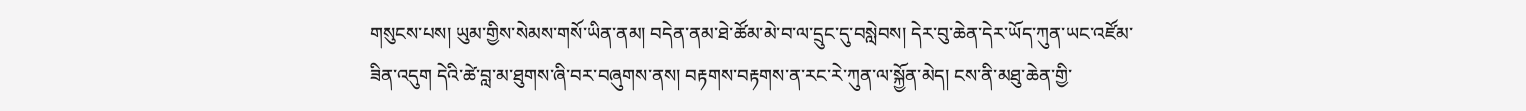གསུངས་པས། ཡུམ་གྱིས་སེམས་གསོ་ཡིན་ནམ། བདེན་ནམ་ཐེ་ཚོམ་མེ་བ་ལ་དྲུང་དུ་བསླེབས། དེར་བུ་ཆེན་དེར་ཡོད་ཀུན་ཡང་འཛོམ་ཟིན་འདུག དེའི་ཚེ་བླ་མ་ཐུགས་ཞི་བར་བཞུགས་ནས། བརྟགས་བརྟགས་ན་རང་རེ་ཀུན་ལ་སྐྱོན་མེད། ངས་ནི་མཐུ་ཆེན་གྱི་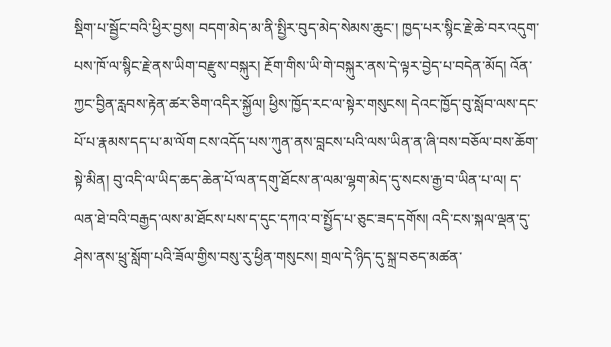སྡིག་པ་སྦྱོང་བའི་ཕྱིར་བྱས། བདག་མེད་མ་ནི་སྤྱིར་བུད་མེད་སེམས་ཆུང་། ཁྱད་པར་སྙིང་རྗེ་ཆེ་བར་འདུག་པས་ཁོ་ལ་སྙིང་རྗེ་ནས་ཡིག་བརྫུས་བསྐུར། རྔོག་གིས་ཡི་གེ་བསྐུར་ནས་དེ་ལྟར་བྱེད་པ་བདེན་མོད། འོན་ཀྱང་བྱིན་རླབས་རྟེན་ཚར་ཅིག་འདིར་སྐྱོལ། ཕྱིས་ཁྱོད་རང་ལ་སྟེར་གསུངས། དེའང་ཁྱོད་བུ་སློབ་ལས་དང་པོ་པ་རྣམས་དད་པ་མ་ལོག ངས་འདོད་པས་ཀུན་ནས་བླངས་པའི་ལས་ཡིན་ན་ཞི་བས་བཅོལ་བས་ཆོག་སྟེ་མིན། བུ་འདི་ལ་ཡིད་ཆད་ཆེན་པོ་ལན་དགུ་ཐོངས་ན་ལམ་ལྷག་མེད་དུ་སངས་རྒྱ་བ་ཡིན་པ་ལ། ད་ལན་ཐེ་བའི་བརྒྱད་ལས་མ་ཐོངས་པས་ད་དུང་དཀའ་བ་སྤྱོད་པ་ཅུང་ཟད་དགོས། འདི་ངས་སྐལ་ལྡན་དུ་ཤེས་ནས་ཕྲུ་སློག་པའི་ཟོལ་གྱིས་བསུ་རུ་ཕྱིན་གསུངས། གྲལ་དེ་ཉིད་དུ་སྐྲ་བཅད་མཚན་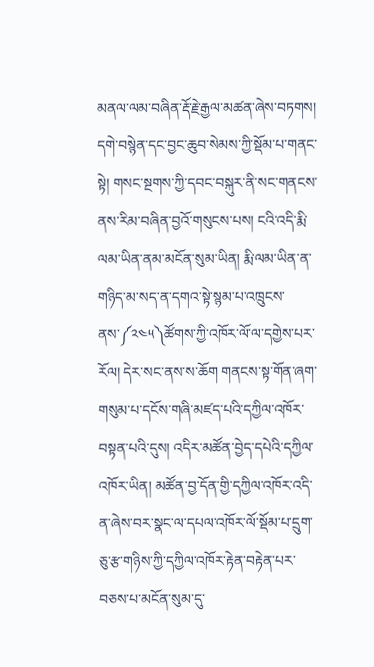མནལ་ལམ་བཞིན་རྡོ་རྗེ་རྒྱལ་མཚན་ཞེས་བཏགས། དགེ་བསྙེན་དང་བྱང་ཆུབ་སེམས་ཀྱི་སྡོམ་པ་གནང་སྟེ། གསང་སྔགས་ཀྱི་དབང་བསྐུར་ནི་སང་གནངས་ནས་རིམ་བཞིན་བྱའོ་གསུངས་པས། ངའི་འདི་རྨི་ལམ་ཡིན་ནམ་མངོན་སུམ་ཡིན། རྨི་ལམ་ཡིན་ན་གཉིད་མ་སད་ན་དགའ་སྟེ་སྙམ་པ་འཁྲུངས་ནས་༼༢༤༥༽ཚོགས་ཀྱི་འཁོར་ལོ་ལ་དགྱེས་པར་རོལ། དེར་སང་ནས་ས་ཆོག གནངས་སྟ་གོན་ཞག་གསུམ་པ་དངོས་གཞི་མཛད་པའི་དཀྱིལ་འཁོར་བསྟན་པའི་དུས། འདིར་མཚོན་བྱེད་དཔེའི་དཀྱིལ་འཁོར་ཡིན། མཚོན་བྱ་དོན་གྱི་དཀྱིལ་འཁོར་འདི་ན་ཞེས་བར་སྣང་ལ་དཔལ་འཁོར་ལོ་སྡོམ་པ་དྲུག་ཅུ་རྩ་གཉིས་ཀྱི་དཀྱིལ་འཁོར་རྟེན་བརྟེན་པར་བཅས་པ་མངོན་སུམ་དུ་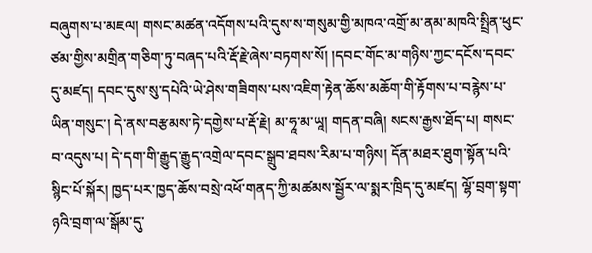བཞུགས་པ་མཇལ། གསང་མཚན་འདོགས་པའི་དུས་ས་གསུམ་གྱི་མཁའ་འགྲོ་མ་ནམ་མཁའི་སྤྲིན་ཕུང་ཙམ་གྱིས་མགྲིན་གཅིག་ཏུ་བཞད་པའི་རྡོ་རྗེ་ཞེས་བཏགས་སོ། །དབང་གོང་མ་གཉིས་ཀྱང་དངོས་དབང་དུ་མཛད། དབང་དུས་སུ་དཔེའི་ཡེ་ཤེས་གཟིགས་པས་འཇིག་རྟེན་ཆོས་མཆོག་གི་རྟོགས་པ་བརྙེས་པ་ཡིན་གསུང་། དེ་ནས་བརྩམས་ཏེ་དགྱེས་པ་རྡོ་རྗེ། མ་ཧཱ་མ་ཡཱ། གདན་བཞི། སངས་རྒྱས་ཐོད་པ། གསང་བ་འདུས་པ། དེ་དག་གི་རྒྱུད་རྒྱུད་འགྲེལ་དབང་སྒྲུབ་ཐབས་རིམ་པ་གཉིས། དོན་མཐར་ཐུག་སྟོན་པའི་སྙིང་པོ་སྐོར། ཁྱད་པར་ཁྱད་ཆོས་བསྲེ་འཕོ་གནད་ཀྱི་མཚམས་སྦྱོར་ལ་སྨར་ཁྲིད་དུ་མཛད། ལྷོ་བྲག་སྟག་ཉའི་བྲག་ལ་སྒོམ་དུ་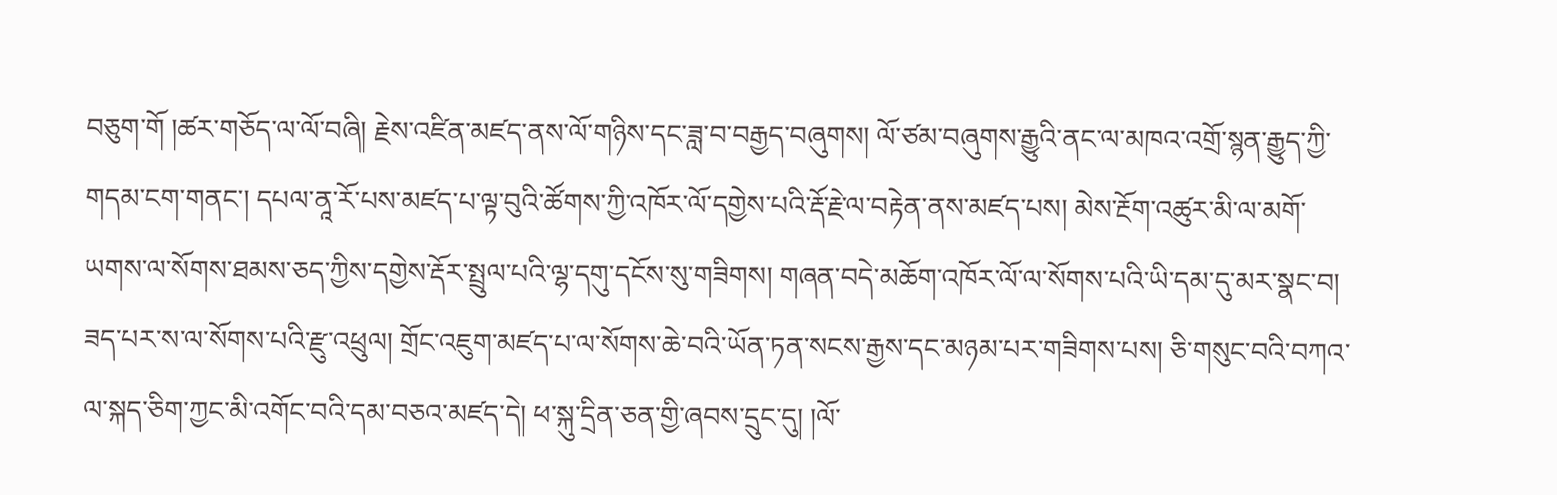བཅུག་གོ །ཚར་གཅོད་ལ་ལོ་བཞི། རྗེས་འཛིན་མཛད་ནས་ལོ་གཉིས་དང་ཟླ་བ་བརྒྱད་བཞུགས། ལོ་ཙམ་བཞུགས་རྒྱུའི་ནང་ལ་མཁའ་འགྲོ་སྙན་རྒྱུད་ཀྱི་གདམ་ངག་གནང་། དཔལ་ནཱ་རོ་པས་མཛད་པ་ལྟ་བུའི་ཚོགས་ཀྱི་འཁོར་ལོ་དགྱེས་པའི་རྡོ་རྗེ་ལ་བརྟེན་ནས་མཛད་པས། མེས་རྔོག་འཚུར་མི་ལ་མགོ་ཡགས་ལ་སོགས་ཐམས་ཅད་ཀྱིས་དགྱེས་རྡོར་སྤྲུལ་པའི་ལྷ་དགུ་དངོས་སུ་གཟིགས། གཞན་བདེ་མཆོག་འཁོར་ལོ་ལ་སོགས་པའི་ཡི་དམ་དུ་མར་སྣང་བ། ཟད་པར་ས་ལ་སོགས་པའི་རྫུ་འཕྲུལ། གྲོང་འཇུག་མཛད་པ་ལ་སོགས་ཆེ་བའི་ཡོན་ཏན་སངས་རྒྱས་དང་མཉམ་པར་གཟིགས་པས། ཅི་གསུང་བའི་བཀའ་ལ་སྐད་ཅིག་ཀྱང་མི་འགོང་བའི་དམ་བཅའ་མཛད་དེ། ཕ་སྐུ་དྲིན་ཅན་གྱི་ཞབས་དྲུང་དུ། །ལོ་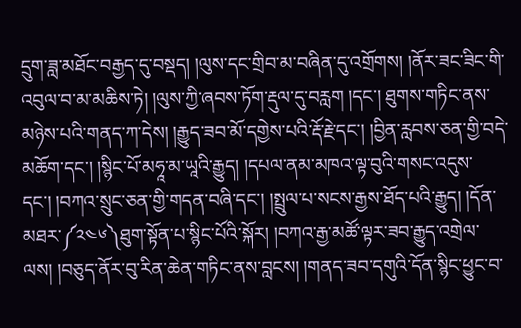དྲུག་ཟླ་མཐོང་བརྒྱད་དུ་བསྡད། །ལུས་དང་གྲིབ་མ་བཞིན་དུ་འགྲོགས། །ནོར་ཟང་ཟིང་གི་འབུལ་བ་མ་མཆིས་ཏེ། །ལུས་ཀྱི་ཞབས་ཏོག་རྡུལ་དུ་བརླག །དང་། ཐུགས་གཏིང་ནས་མཉེས་པའི་གནད་ཀ་དེས། །རྒྱུད་ཟབ་མོ་དགྱེས་པའི་རྡོ་རྗེ་དང་། །བྱིན་རླབས་ཅན་གྱི་བདེ་མཆོག་དང་། །སྙིང་པོ་མཧཱ་མ་ཡཱའི་རྒྱུད། །དཔལ་ནམ་མཁའ་ལྟ་བུའི་གསང་འདུས་དང་། །བཀའ་སྲུང་ཅན་གྱི་གདན་བཞི་དང་། །སྤྲུལ་པ་སངས་རྒྱས་ཐོད་པའི་རྒྱུད། །དོན་མཐར་༼༢༤༦༽ཐུག་སྟོན་པ་སྙིང་པོའི་སྐོར། །བཀའ་རྒྱ་མཚོ་ལྟར་ཟབ་རྒྱུད་འགྲེལ་ལས། །བཅུད་ནོར་བུ་རིན་ཆེན་གཏིང་ནས་བླངས། །གནད་ཟབ་དགུའི་དོན་སྙིང་ཕྱུང་བ་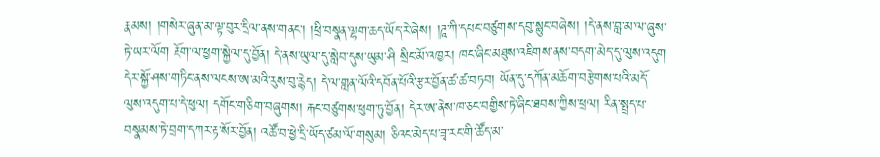རྣམས། །གསེར་ཞུན་མ་ལྟ་བུར་དྲིལ་ནས་གནང་། །ཕྲི་བསྣན་ལྷག་ཆད་ཡོད་རེ་ཞེས། །ཌཱ་ཀི་དཔང་བཙུགས་དབུ་སྙུང་བཞེས། །དེ་ནས་བླ་མ་ལ་ཞུས་ཏེ་ཡར་ལོག རྔོག་ལ་ཕྱག་སྐྱེལ་དུ་བྱོན། དེ་ནས་ཡུལ་དུ་སླེབ་དུས་ཡུམ་ཤི སྲིང་མོ་འཁྱར། ཁང་ཞིང་མཐུས་འཇིགས་ནས་བདག་མེད་དུ་ལུས་འདུག དེར་སྐྱོ་ཤས་གཏིང་ནས་ལངས་ཨ་མའི་རུས་བུ་རྙེད། དེ་ལ་གླན་ལོའི་དབོན་པོའི་རྩར་བྱོན་ཚ་ཚ་བཏབ། ཡོན་དུ་དཀོན་མཆོག་བརྩེགས་པའི་མདོ་ལུས་འདུག་པ་དེ་ཕུལ། དགོང་གཅིག་བཞུགས། རྐང་བཙུགས་ཕུག་ཏུ་བྱོན། དེར་ཨ་ནེས་ཁ་ཅང་བགྱིས་ཏེ་ཞིང་ཐབས་ཀྱིས་ཕྲལ། རིན་སྤྲད་པ་བསྣམས་ཏེ་བྲག་དཀར་རྟ་སོར་བྱོན། འཚོ་བ་ཕྱེ་དྲི་ཡོད་ཙམ་ལོ་གསུམ། ཅིའང་མེད་པ་ཟྭ་རང་གི་ཚོད་མ་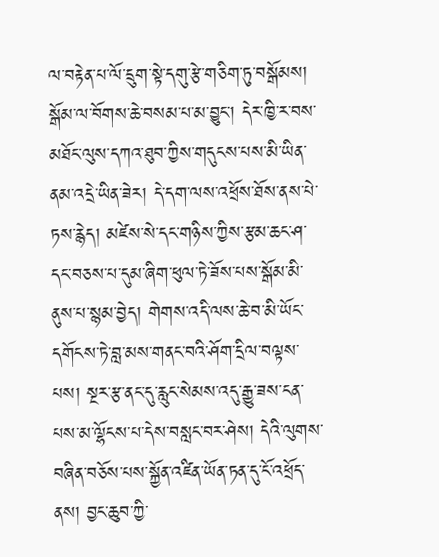ལ་བརྟེན་པ་ལོ་དྲུག་སྟེ་དགུ་རྩེ་གཅིག་ཏུ་བསྒོམས། སྒོམ་ལ་བོགས་ཆེ་བསམ་པ་མ་བྱུང་། དེར་ཁྱི་ར་བས་མཐོང་ལུས་དཀའ་ཐུབ་ཀྱིས་གདུངས་པས་མི་ཡིན་ནམ་འདྲེ་ཡིན་ཟེར། དེ་དག་ལས་འཕྲོས་ཐོས་ནས་པེ་ཏས་རྙེད། མཛེས་སེ་དང་གཉིས་ཀྱིས་རྩམ་ཆང་ཤ་དང་བཅས་པ་དུམ་ཞིག་ཕུལ་ཏེ་ཟོས་པས་སྒོམ་མི་ནུས་པ་སྙམ་བྱེད། གེགས་འདི་ལས་ཆེ་བ་མི་ཡོང་དགོངས་ཏེ་བླ་མས་གནང་བའི་ཤོག་དྲིལ་བལྟས་པས། སྔར་རྩ་ནང་དུ་རླུང་སེམས་འདུ་རྒྱུ་ཟས་ངན་པས་མ་ལྷོངས་པ་དེས་བསླང་བར་ཤེས། དེའི་ལུགས་བཞིན་བཅོས་པས་སྐྱོན་འཛིན་ཡོན་ཏན་དུ་ངོ་འཕྲོད་ནས། བྱང་ཆུབ་ཀྱི་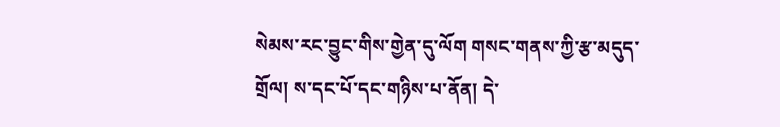སེམས་རང་བྱུང་གིས་གྱེན་དུ་ལོག གསང་གནས་ཀྱི་རྩ་མདུད་གྲོལ། ས་དང་པོ་དང་གཉིས་པ་ནོན། དེ་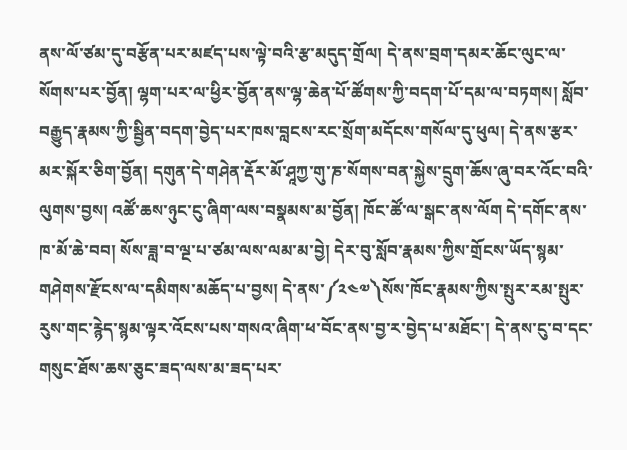ནས་ལོ་ཙམ་དུ་བརྩོན་པར་མཛད་པས་ལྟེ་བའི་རྩ་མདུད་གྲོལ། དེ་ནས་བྲག་དམར་ཆོང་ལུང་ལ་སོགས་པར་བྱོན། ལྷག་པར་ལ་ཕྱིར་བྱོན་ནས་ལྷ་ཆེན་པོ་ཚོགས་ཀྱི་བདག་པོ་དམ་ལ་བཏགས། སློབ་བརྒྱུད་རྣམས་ཀྱི་སྦྱིན་བདག་བྱེད་པར་ཁས་བླངས་རང་སྲོག་མདོངས་གསོལ་དུ་ཕུལ། དེ་ནས་རྩར་མར་སྐོར་ཅིག་བྱོན། དགུན་དེ་གཤེན་རྡོར་མོ་ཤཱཀྱ་གུ་ཎ་སོགས་བན་སྐྱེས་དྲུག་ཆོས་ཞུ་བར་འོང་བའི་ལུགས་བྱས། འཚོ་ཆས་ཉུང་ངུ་ཞིག་ལས་བསྣམས་མ་བྱོན། ཁོང་ཚོ་ལ་སྒང་ནས་ལོག དེ་དགོང་ནས་ཁ་མོ་ཆེ་བབ། སོས་ཟླ་བ་ལྔ་པ་ཙམ་ལས་ལམ་མ་བྱེ། དེར་བུ་སློབ་རྣམས་ཀྱིས་གྲོངས་ཡོད་སྙམ་གཤེགས་རྫོངས་ལ་དམིགས་མཆོད་པ་བྱས། དེ་ནས་༼༢༤༧༽སོས་ཁོང་རྣམས་ཀྱིས་སྤུར་རམ་སྤུར་རུས་གང་རྙེད་སྙམ་ལྟར་འོངས་པས་གསའ་ཞིག་ཕ་བོང་ནས་བྱ་ར་བྱེད་པ་མཐོང་། དེ་ནས་ངུ་བ་དང་གསུང་ཐོས་ཆས་ཅུང་ཟད་ལས་མ་ཟད་པར་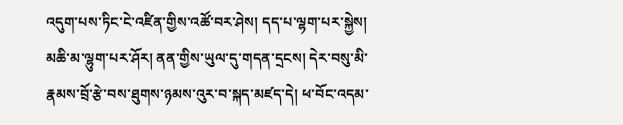འདུག་པས་ཏིང་ངེ་འཛིན་གྱིས་འཚོ་བར་ཤེས། དད་པ་ལྷག་པར་སྐྱེས། མཆི་མ་ལྷུག་པར་ཤོར། ནན་གྱིས་ཡུལ་དུ་གདན་དྲངས། དེར་བསུ་མི་རྣམས་བྲོ་རྩེ་བས་ཐུགས་ཉམས་འུར་བ་སྐད་མཛད་དེ། ཕ་བོང་འདམ་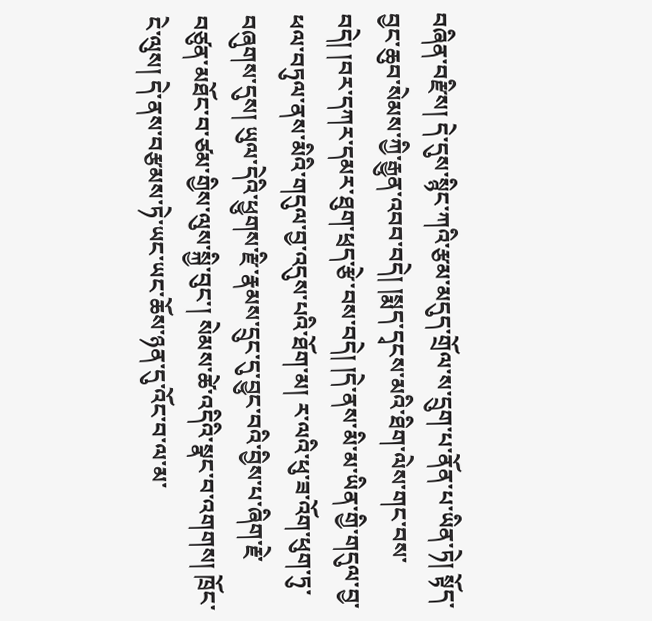བཞིན་བརྫིས། དེ་དུས་སྙིང་ཀའི་རྩམ་མདུད་གྲོལ་ས་དྲུག་པ་ནོན་པ་ཡིན་ཏེ། སྟོད་བྱང་ཆུབ་སེམས་ཀྱི་རྒྱུན་འབབ་བདེ། །སྨད་དྭངས་མའི་ཐིག་ལེས་གང་བས་བདེ། །བར་དཀར་དམར་ཐུག་ཕྲད་རྩེ་བས་བདེ། །དེ་ནས་མི་མ་ཡིན་གྱི་གདུལ་བྱ་ཕལ་བཏུལ་ནས་མིའི་གདུལ་བྱ་འདུས་པའི་ཐོག་མ། ར་ལའི་ཕུ་ཟ་འོག་ཕུག་ཏུ་བཞུགས་དུས། ཡུལ་དེའི་ཕྱུགས་རྫི་རྣམས་དྲུང་དུ་བྱུང་བའི་བྱིས་པ་ཞིག་རྗེ་བཙུན་མཐོང་བ་ཙམ་གྱིས་ལུས་སྐྱི་བུང་། སེམས་ཚེ་འདིའི་སྣང་བ་འགགས། ཁྲོང་ངེ་ལུས། དེ་ནས་བརྩམས་ཏེ་ཡང་ཡང་ཆོས་ཉན་དུ་འོང་བ་ལ་མ་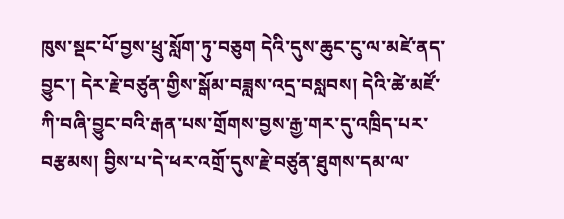ཁུས་སྡང་པོ་བྱས་ཕྲུ་སློག་ཏུ་བཅུག དེའི་དུས་ཆུང་ངུ་ལ་མཛེ་ནད་བྱུང་། དེར་རྗེ་བཙུན་གྱིས་སྒོམ་བཟླས་འདྲ་བསླབས། དེའི་ཚེ་མཛོ་ཀི་བཞི་བྱུང་བའི་རྒན་པས་གྲོགས་བྱས་རྒྱ་གར་དུ་འཁྲིད་པར་བརྩམས། བྱིས་པ་དེ་ཕར་འགྲོ་དུས་རྗེ་བཙུན་ཐུགས་དམ་ལ་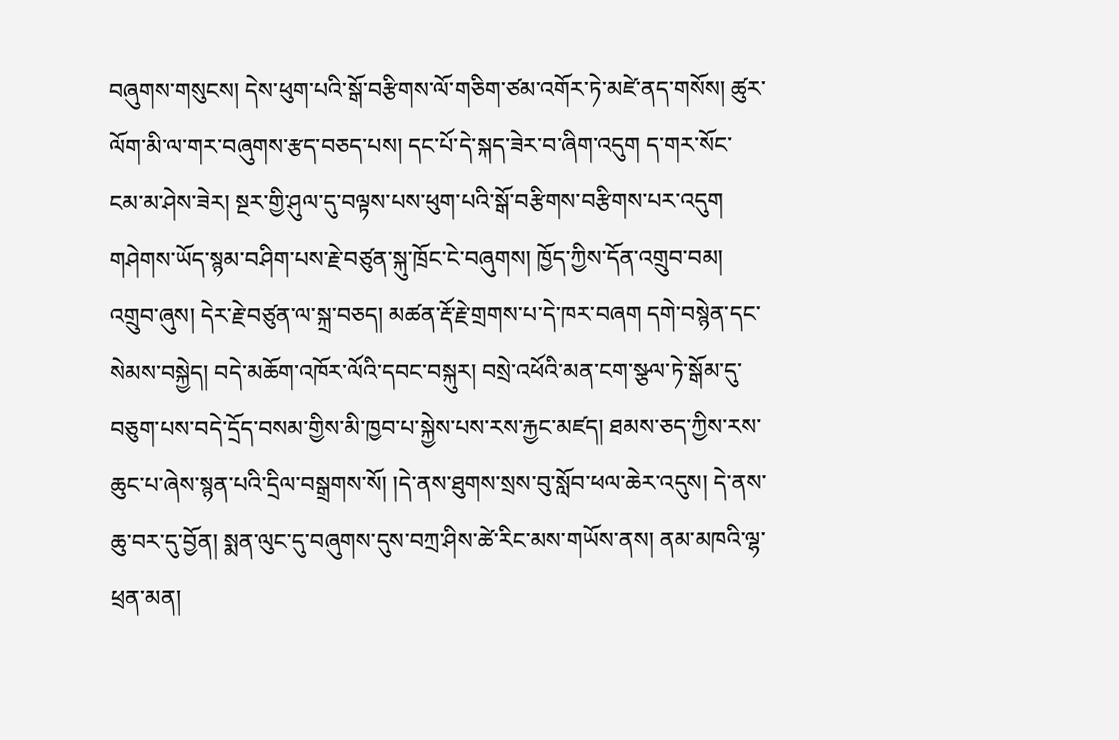བཞུགས་གསུངས། དེས་ཕུག་པའི་སྒོ་བརྩིགས་ལོ་གཅིག་ཙམ་འགོར་ཏེ་མཛེ་ནད་གསོས། ཚུར་ལོག་མི་ལ་གར་བཞུགས་རྩད་བཅད་པས། དང་པོ་དེ་སྐད་ཟེར་བ་ཞིག་འདུག ད་གར་སོང་ངམ་མ་ཤེས་ཟེར། སྔར་གྱི་ཤུལ་དུ་བལྟས་པས་ཕུག་པའི་སྒོ་བརྩིགས་བརྩིགས་པར་འདུག གཤེགས་ཡོད་སྙམ་བཤིག་པས་རྗེ་བཙུན་སྐུ་ཁྲོང་ངེ་བཞུགས། ཁྱོད་ཀྱིས་དོན་འགྲུབ་བམ། འགྲུབ་ཞུས། དེར་རྗེ་བཙུན་ལ་སྐྲ་བཅད། མཚན་རྡོ་རྗེ་གྲགས་པ་དེ་ཁར་བཞག དགེ་བསྙེན་དང་སེམས་བསྐྱེད། བདེ་མཆོག་འཁོར་ལོའི་དབང་བསྐུར། བསྲེ་འཕོའི་མན་ངག་སྩལ་ཏེ་སྒོམ་དུ་བཅུག་པས་བདེ་དྲོད་བསམ་གྱིས་མི་ཁྱབ་པ་སྐྱེས་པས་རས་རྐྱང་མཛད། ཐམས་ཅད་ཀྱིས་རས་ཆུང་པ་ཞེས་སྙན་པའི་དྲིལ་བསྒྲགས་སོ། །དེ་ནས་ཐུགས་སྲས་བུ་སློབ་ཕལ་ཆེར་འདུས། དེ་ནས་ཆུ་བར་དུ་བྱོན། སྨན་ལུང་དུ་བཞུགས་དུས་བཀྲ་ཤིས་ཚེ་རིང་མས་གཡོས་ནས། ནམ་མཁའི་ལྷ་ཕྲན་མན།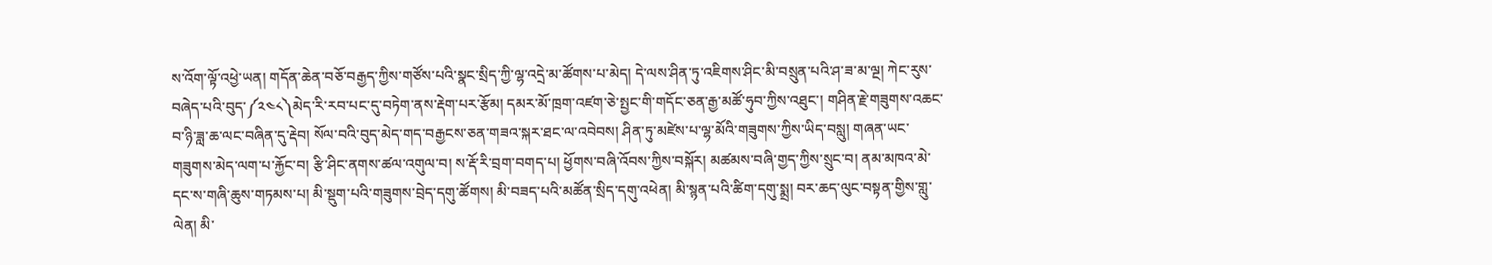ས་འོག་ལྟོ་འཕྱེ་ཡན། གདོན་ཆེན་བཅོ་བརྒྱད་ཀྱིས་གཙོས་པའི་སྣང་སྲིད་ཀྱི་ལྷ་འདྲེ་མ་ཚོགས་པ་མེད། དེ་ལས་ཤིན་ཏུ་འཇིགས་ཤིང་མི་བསྲུན་པའི་ཤ་ཟ་མ་ལྔ། ཀེང་རུས་བཞེད་པའི་བུད་༼༢༤༨༽མེད་རི་རབ་པང་དུ་བཏེག་ནས་རྡེག་པར་རྩོམ། དམར་མོ་ཁྲག་འཛག་ཅེ་སྤྱང་གི་གདོང་ཅན་རྒྱ་མཚོ་ཧུབ་ཀྱིས་འཐུང་། གཤིན་རྗེ་གཟུགས་འཆང་བ་ཉི་ཟླ་ཆ་ལང་བཞིན་དུ་རྡེབ། སོལ་བའི་བུད་མེད་གད་བརྒྱངས་ཅན་གཟའ་སྐར་ཐང་ལ་འབེབས། ཤིན་ཏུ་མཛེས་པ་ལྷ་མོའི་གཟུགས་ཀྱིས་ཡིད་བསླུ། གཞན་ཡང་གཟུགས་མེད་ལག་པ་རྐྱོང་བ། རྩི་ཤིང་ནགས་ཚལ་འགུལ་བ། ས་རྡོ་རི་བྲག་བགད་པ། ཕྱོགས་བཞི་འོབས་ཀྱིས་བསྐོར། མཚམས་བཞི་གྱད་ཀྱིས་སྲུང་བ། ནམ་མཁའ་མེ་དང་ས་གཞི་ཆུས་གཏམས་པ། མི་སྡུག་པའི་གཟུགས་བྲེད་དགུ་ཚོགས། མི་བཟད་པའི་མཚོན་སྲིད་དགུ་འཕེན། མི་སྙན་པའི་ཚིག་དགུ་སྨྲ། བར་ཆད་ལུང་བསྟན་གྱིས་གླུ་ལེན། མི་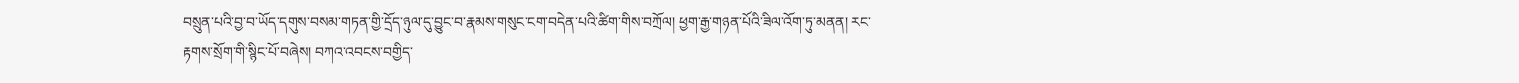བསྲུན་པའི་བྱ་བ་ཡོད་དགུས་བསམ་གཏན་གྱི་དྲོད་ཉུལ་དུ་བྱུང་བ་རྣམས་གསུང་ངག་བདེན་པའི་ཚིག་གིས་བཀྲོལ། ཕྱག་རྒྱ་གཉན་པོའི་ཟིལ་འོག་ཏུ་མནན། རང་རྟགས་སྲོག་གི་སྙིང་པོ་བཞེས། བཀའ་འབངས་བགྱིད་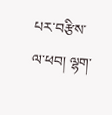པར་བརྩིས་ལ་ཕབ། ལྷག་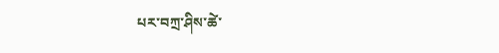པར་བཀྲ་ཤིས་ཚེ་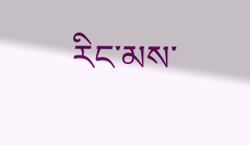རིང་མས་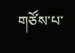གཙོས་པ་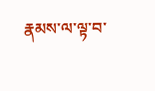རྣམས་ལ་ལྟ་བ་